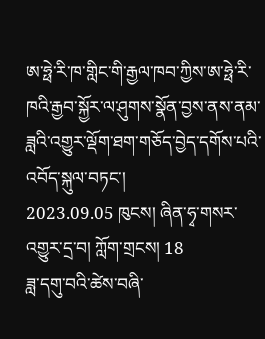ཨ་ཧྥེ་རི་ཁ་གླིང་གི་རྒྱལ་ཁབ་ཀྱིས་ཨ་ཧྥེ་རི་ཁའི་རྒྱབ་སྐྱོར་ལ་ཤུགས་སྣོན་བྱས་ནས་ནམ་ཟླའི་འགྱུར་ལྡོག་ཐག་གཅོད་བྱེད་དགོས་པའི་འབོད་སྐུལ་བཏང་།
2023.09.05 ཁུངས། ཞིན་ཧྭ་གསར་འགྱུར་དྲ་བ། ཀློག་གྲངས། 18
ཟླ་དགུ་བའི་ཚེས་བཞི་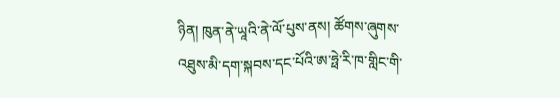ཉིན། ཁུན་ནེ་ཡཱའི་ནེ་ལོ་པུས་ནས། ཚོགས་ཞུགས་འཐུས་མི་དག་སྐབས་དང་པོའི་ཨ་ཧྥེ་རི་ཁ་གླིང་གི་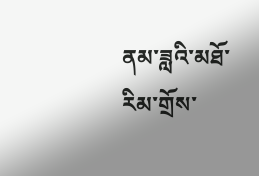ནམ་ཟླའི་མཐོ་རིམ་གྲོས་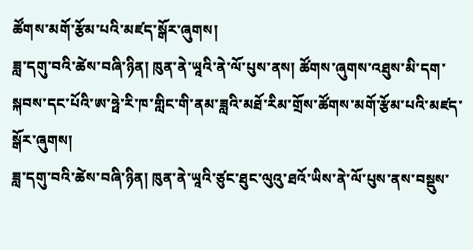ཚོགས་མགོ་རྩོམ་པའི་མཛད་སྒོར་ཞུགས།
ཟླ་དགུ་བའི་ཚེས་བཞི་ཉིན། ཁུན་ནེ་ཡཱའི་ནེ་ལོ་པུས་ནས། ཚོགས་ཞུགས་འཐུས་མི་དག་སྐབས་དང་པོའི་ཨ་ཧྥེ་རི་ཁ་གླིང་གི་ནམ་ཟླའི་མཐོ་རིམ་གྲོས་ཚོགས་མགོ་རྩོམ་པའི་མཛད་སྒོར་ཞུགས།
ཟླ་དགུ་བའི་ཚེས་བཞི་ཉིན། ཁུན་ནེ་ཡཱའི་ཙུང་ཐུང་ལུའུ་ཐའོ་ཡིས་ནེ་ལོ་པུས་ནས་བསྡུས་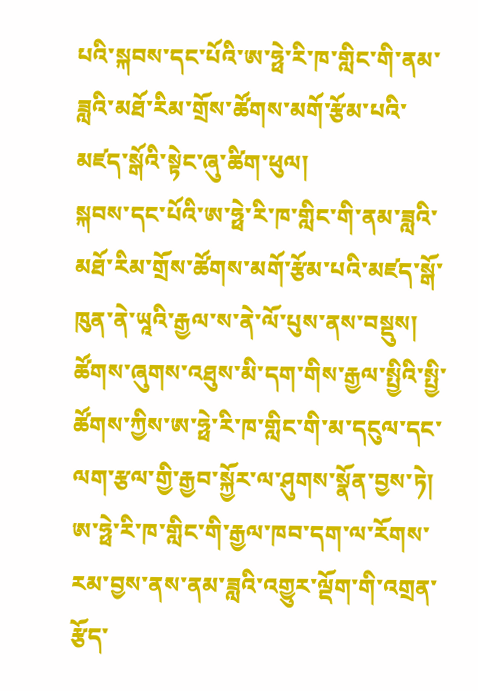པའི་སྐབས་དང་པོའི་ཨ་ཧྥེ་རི་ཁ་གླིང་གི་ནམ་ཟླའི་མཐོ་རིམ་གྲོས་ཚོགས་མགོ་རྩོམ་པའི་མཛད་སྒོའི་སྟེང་ཞུ་ཚིག་ཕུལ།
སྐབས་དང་པོའི་ཨ་ཧྥེ་རི་ཁ་གླིང་གི་ནམ་ཟླའི་མཐོ་རིམ་གྲོས་ཚོགས་མགོ་རྩོམ་པའི་མཛད་སྒོ་ཁུན་ནེ་ཡཱའི་རྒྱལ་ས་ནེ་ལོ་པུས་ནས་བསྡུས། ཚོགས་ཞུགས་འཐུས་མི་དག་གིས་རྒྱལ་སྤྱིའི་སྤྱི་ཚོགས་ཀྱིས་ཨ་ཧྥེ་རི་ཁ་གླིང་གི་མ་དངུལ་དང་ལག་རྩལ་གྱི་རྒྱབ་སྐྱོར་ལ་ཤུགས་སྣོན་བྱས་ཏེ། ཨ་ཧྥེ་རི་ཁ་གླིང་གི་རྒྱལ་ཁབ་དག་ལ་རོགས་རམ་བྱས་ནས་ནམ་ཟླའི་འགྱུར་ལྡོག་གི་འགྲན་རྩོད་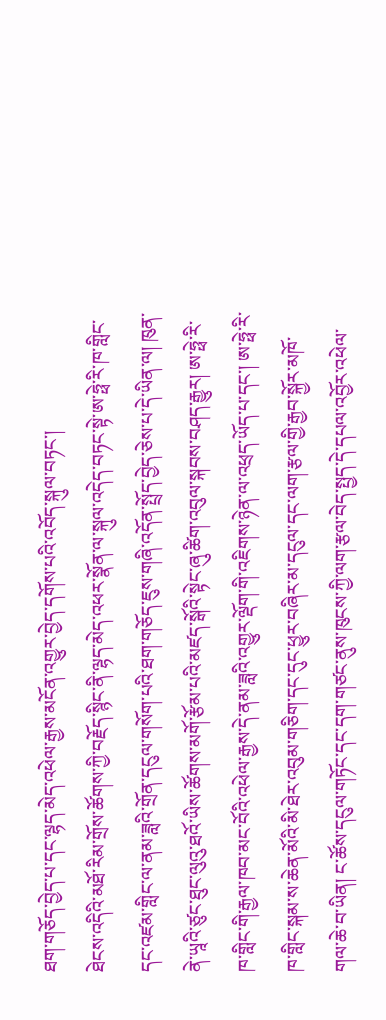ཐག་གཅོད་བྱེད་པ་དང་ལྷད་མེད་འཕེལ་རྒྱས་མངོན་འགྱུར་བྱེད་དགོས་པའི་འབོད་སྐུལ་བཏང་།
ཐེངས་འདིའི་མཐོ་རིམ་གྲོས་ཚོགས་ཀྱི་བརྗོད་སྙིང་ནི་ལྷད་མེད་འཕར་སྣོན་ལ་སྐུལ་འདེད་བཏང་སྟེ་ཨ་ཧྥེ་རི་ཁ་གླིང་དང་འཛམ་གླིང་ལ་ནམ་ཟླའི་གྲོན་དངུལ་གསོག་པའི་ཐག་གཅོད་ཇུས་གཞི་འདོན་སྤྲོད་བྱེད་ཅེས་པ་དེ་ཡིན་ལ། ཁུན་ནེ་ཡཱའི་ཙུང་ཐུང་ལུའུ་ཐའོ་ཡིས་ཚོགས་མགོ་རྩོམ་པའི་མཛད་སྒོའི་སྟེང་ཞུ་ཚིག་འབུལ་སྐབས་བཤད་རྒྱུར། ཨ་ཧྥེ་རི་ཁ་གླིང་གི་རྒྱལ་ཁབ་མང་བོའི་འཕེལ་རྒྱས་དེ་ནམ་ཟླའི་འགྱུར་ལྡོག་གི་འཇིགས་ཉེན་ལ་འཕྲད་ཡོད་པ་དང་། ཨ་ཧྥེ་རི་ཁ་གླིང་སྐམ་ས་ཆེན་མོའི་མི་ཐེར་འབུམ་གཅིག་དང་དུང་ཕྱུར་བཞིར་མ་དངུལ་དང་ལག་རྩལ་གྱི་རྒྱབ་སྐྱོར་མཁོ་གལ་ཆེ་བ་ཡིན། ང་ཚོས་དངུལ་གཏོང་དང་དག་གཙང་ནུས་ཁུངས་ཀྱི་ལག་རྩལ་བེད་སྤྱད་དེ་དཔལ་འབྱོར་འཕེལ་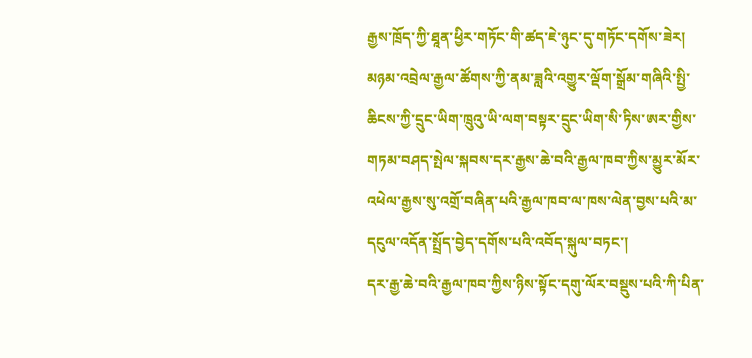རྒྱས་ཁྲོད་ཀྱི་ཐཱན་ཕྱིར་གཏོང་གི་ཚད་ཇེ་ཉུང་དུ་གཏོང་དགོས་ཟེར།
མཉམ་འབྲེལ་རྒྱལ་ཚོགས་ཀྱི་ནམ་ཟླའི་འགྱུར་ལྡོག་སྒྲོམ་གཞིའི་སྤྱི་ཆིངས་ཀྱི་དྲུང་ཡིག་ཁྲུའུ་ཡི་ལག་བསྟར་དྲུང་ཡིག་སི་ཏིས་ཨར་གྱིས་གཏམ་བཤད་སྤེལ་སྐབས་དར་རྒྱས་ཆེ་བའི་རྒྱལ་ཁབ་ཀྱིས་མྱུར་མོར་འཕེལ་རྒྱས་སུ་འགྲོ་བཞིན་པའི་རྒྱལ་ཁབ་ལ་ཁས་ལེན་བྱས་པའི་མ་དངུལ་འདོན་སྤྲོད་བྱེད་དགོས་པའི་འབོད་སྐུལ་བཏང་།
དར་རྒྱ་ཆེ་བའི་རྒྱལ་ཁབ་ཀྱིས་ཉིས་སྟོང་དགུ་ལོར་བསྡུས་པའི་ཀི་པིན་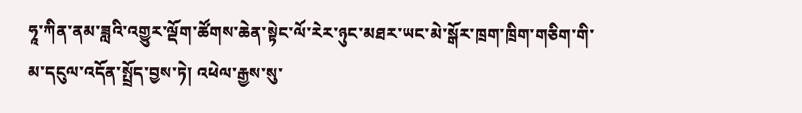ཧཱ་ཀིན་ནམ་ཟླའི་འགྱུར་ལྡོག་ཚོགས་ཆེན་སྟེང་ལོ་རེར་ཉུང་མཐར་ཡང་མེ་སྒོར་ཁྲག་ཁྲིག་གཅིག་གི་མ་དངུལ་འདོན་སྤྲོད་བྱས་ཏེ། འཕེལ་རྒྱས་སུ་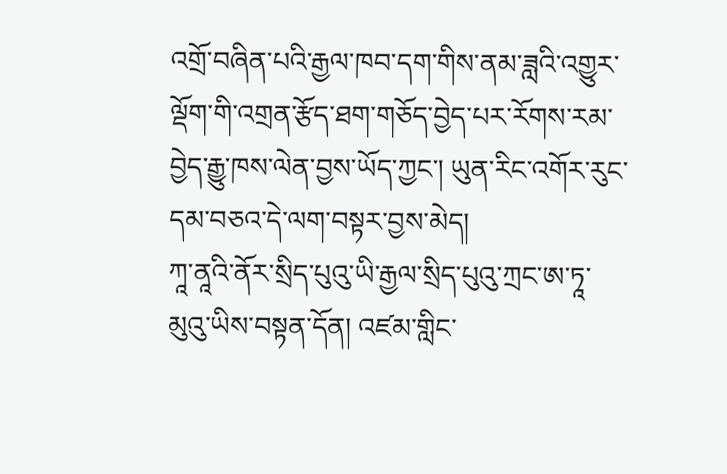འགྲོ་བཞིན་པའི་རྒྱལ་ཁབ་དག་གིས་ནམ་ཟླའི་འགྱུར་ལྡོག་གི་འགྲན་རྩོད་ཐག་གཅོད་བྱེད་པར་རོགས་རམ་བྱེད་རྒྱུ་ཁས་ལེན་བྱས་ཡོད་ཀྱང་། ཡུན་རིང་འགོར་རུང་དམ་བཅའ་དེ་ལག་བསྟར་བྱས་མེད།
ཀཱ་ནཱའི་ནོར་སྲིད་པུའུ་ཡི་རྒྱལ་སྲིད་པུའུ་ཀྲང་ཨ་ཏཱ་མུའུ་ཡིས་བསྟན་དོན། འཛམ་གླིང་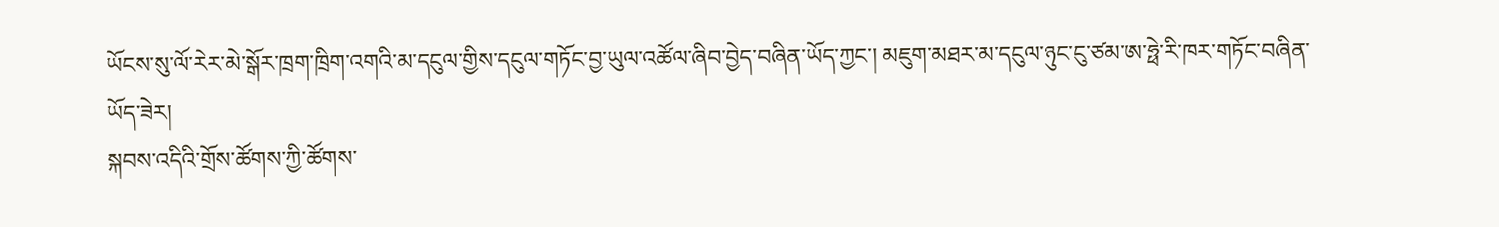ཡོངས་སུ་ལོ་རེར་མེ་སྒོར་ཁྲག་ཁྲིག་འགའི་མ་དངུལ་གྱིས་དངུལ་གཏོང་བྱ་ཡུལ་འཚོལ་ཞིབ་བྱེད་བཞིན་ཡོད་ཀྱང་། མཇུག་མཐར་མ་དངུལ་ཉུང་ངུ་ཙམ་ཨ་ཧྥེ་རི་ཁར་གཏོང་བཞིན་ཡོད་ཟེར།
སྐབས་འདིའི་གྲོས་ཚོགས་ཀྱི་ཚོགས་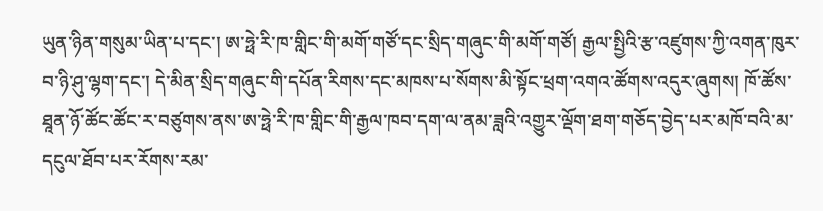ཡུན་ཉིན་གསུམ་ཡིན་པ་དང་། ཨ་ཧྥེ་རི་ཁ་གླིང་གི་མགོ་གཙོ་དང་སྲིད་གཞུང་གི་མགོ་གཙོ། རྒྱལ་སྤྱིའི་རྩ་འཛུགས་ཀྱི་འགན་ཁུར་བ་ཉི་ཤུ་ལྷག་དང་། དེ་མིན་སྲིད་གཞུང་གི་དཔོན་རིགས་དང་མཁས་པ་སོགས་མི་སྟོང་ཕྲག་འགའ་ཚོགས་འདུར་ཞུགས། ཁོ་ཚོས་ཐཱན་ཉོ་ཚོང་ཚོང་ར་བཙུགས་ནས་ཨ་ཧྥེ་རི་ཁ་གླིང་གི་རྒྱལ་ཁབ་དག་ལ་ནམ་ཟླའི་འགྱུར་ལྡོག་ཐག་གཅོད་བྱེད་པར་མཁོ་བའི་མ་དངུལ་ཐོབ་པར་རོགས་རམ་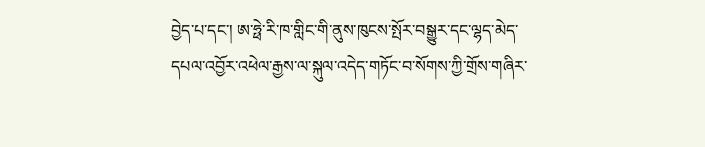བྱེད་པ་དང་། ཨ་ཧྥེ་རི་ཁ་གླིང་གི་ནུས་ཁུངས་སྤོར་བསྒྱུར་དང་ལྷད་མེད་དཔལ་འབྱོར་འཕེལ་རྒྱས་ལ་སྐུལ་འདེད་གཏོང་བ་སོགས་ཀྱི་གྲོས་གཞིར་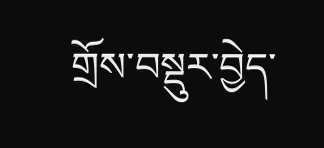གྲོས་བསྡུར་བྱེད་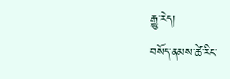རྒྱུ་རེད།
བསོད་ནམས་ཚེ་རིང་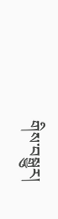གིས་བསྒྱུར།